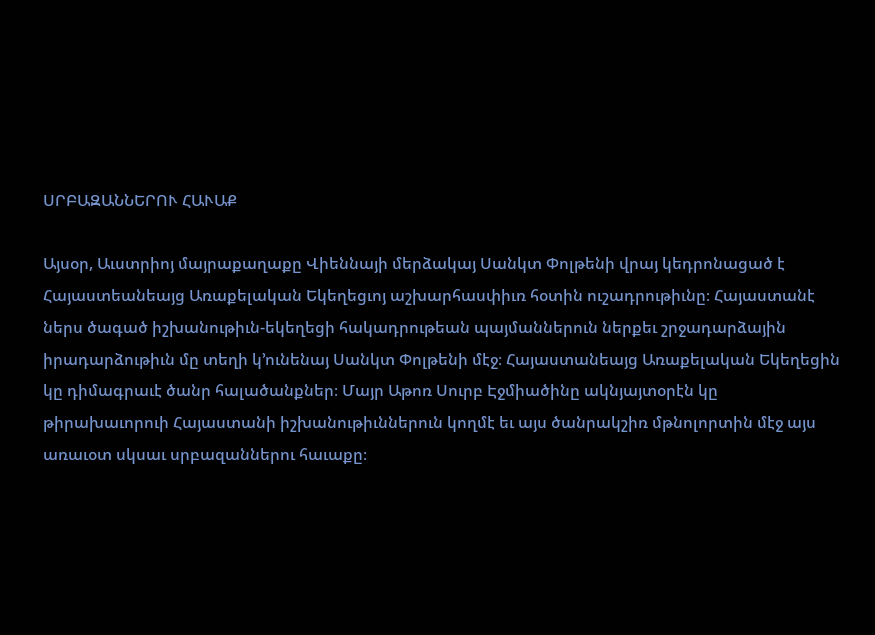ՍՐԲԱԶԱՆՆԵՐՈՒ ՀԱՒԱՔ

Այսօր, Աւստրիոյ մայրաքաղաքը Վիեննայի մերձակայ Սանկտ Փոլթենի վրայ կեդրոնացած է Հայաստեանեայց Առաքելական Եկեղեցւոյ աշխարհասփիւռ հօտին ուշադրութիւնը։ Հայաստանէ ներս ծագած իշխանութիւն-եկեղեցի հակադրութեան պայմաններուն ներքեւ շրջադարձային իրադարձութիւն մը տեղի կ՚ունենայ Սանկտ Փոլթենի մէջ։ Հայաստանեայց Առաքելական Եկեղեցին կը դիմագրաւէ ծանր հալածանքներ։ Մայր Աթոռ Սուրբ Էջմիածինը ակնյայտօրէն կը թիրախաւորուի Հայաստանի իշխանութիւններուն կողմէ եւ այս ծանրակշիռ մթնոլորտին մէջ այս առաւօտ սկսաւ սրբազաններու հաւաքը։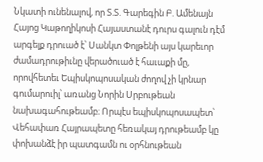Նկատի ունենալով, որ Տ.Տ. Գարեգին Բ. Ամենայն Հայոց Կաթողիկոսի Հայաստանէ դուրս գալուն դէմ արգելք դրուած է՝ Սանկտ Փոլթենի այս կարեւոր ժամադրութիւնը վերածուած է հաւաքի մը, որովհետեւ Եպիսկոպոսական ժողով չի կրնար գումարուիլ՝ առանց Նորին Սրբութեան նախագահութեամբ։ Որպէս եպիսկոպոսապետ՝ Վեհափառ Հայրապետը հեռակայ դրութեամբ կը փոխանձէ իր պատգամն ու օրհնութեան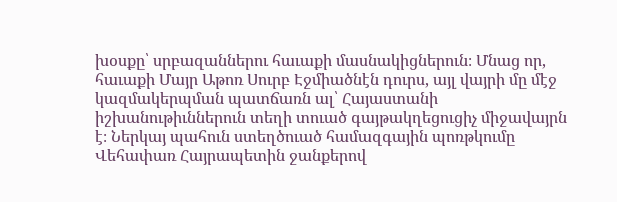խօսքը՝ սրբազաններու հաւաքի մասնակիցներուն։ Մնաց որ, հաւաքի Մայր Աթոռ Սուրբ Էջմիածնէն դուրս, այլ վայրի մը մէջ կազմակերպման պատճառն ալ՝ Հայաստանի իշխանութիւններուն տեղի տուած գայթակղեցուցիչ միջավայրն է։ Ներկայ պահուն ստեղծուած համազգային պոռթկումը Վեհափառ Հայրապետին ջանքերով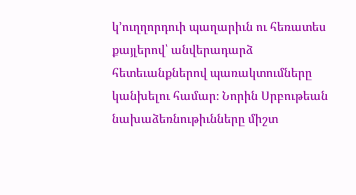կ՚ուղղորդուի պաղարիւն ու հեռատես քայլերով՝ անվերադարձ հետեւանքներով պառակտումները կանխելու համար։ Նորին Սրբութեան նախաձեռնութիւնները միշտ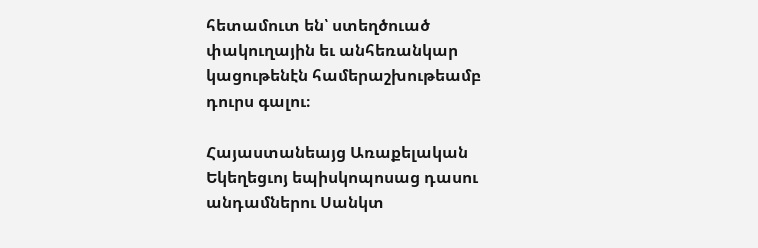հետամուտ են՝ ստեղծուած փակուղային եւ անհեռանկար կացութենէն համերաշխութեամբ դուրս գալու։

Հայաստանեայց Առաքելական Եկեղեցւոյ եպիսկոպոսաց դասու անդամներու Սանկտ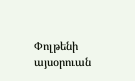Փոլթենի այսօրուան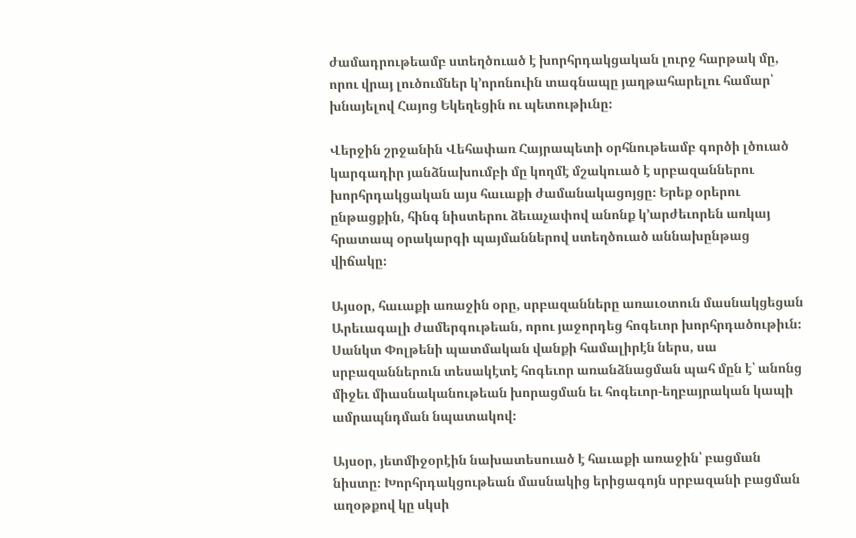ժամադրութեամբ ստեղծուած է խորհրդակցական լուրջ հարթակ մը, որու վրայ լուծումներ կ՚որոնուին տագնապը յաղթահարելու համար՝ խնայելով Հայոց Եկեղեցին ու պետութիւնը։

Վերջին շրջանին Վեհափառ Հայրապետի օրհնութեամբ գործի լծուած կարգադիր յանձնախումբի մը կողմէ մշակուած է սրբազաններու խորհրդակցական այս հաւաքի ժամանակացոյցը։ Երեք օրերու ընթացքին, հինգ նիստերու ձեւաչափով անոնք կ՚արժեւորեն առկայ հրատապ օրակարգի պայմաններով ստեղծուած աննախընթաց վիճակը։

Այսօր, հաւաքի առաջին օրը, սրբազանները առաւօտուն մասնակցեցան Արեւագալի ժամերգութեան, որու յաջորդեց հոգեւոր խորհրդածութիւն։ Սանկտ Փոլթենի պատմական վանքի համալիրէն ներս, սա սրբազաններուն տեսակէտէ հոգեւոր առանձնացման պահ մըն է՝ անոնց միջեւ միասնականութեան խորացման եւ հոգեւոր-եղբայրական կապի ամրապնդման նպատակով։

Այսօր, յետմիջօրէին նախատեսուած է հաւաքի առաջին՝ բացման նիստը։ Խորհրդակցութեան մասնակից երիցագոյն սրբազանի բացման աղօթքով կը սկսի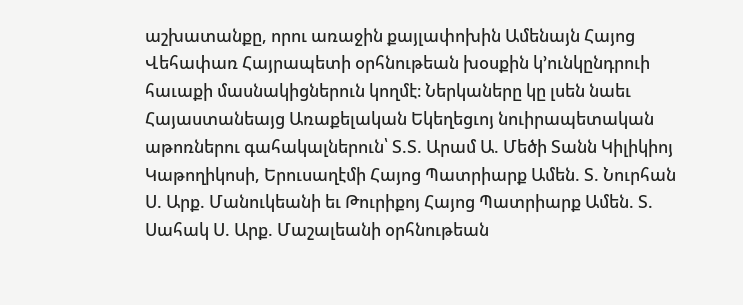աշխատանքը, որու առաջին քայլափոխին Ամենայն Հայոց Վեհափառ Հայրապետի օրհնութեան խօսքին կ՚ունկընդրուի հաւաքի մասնակիցներուն կողմէ։ Ներկաները կը լսեն նաեւ Հայաստանեայց Առաքելական Եկեղեցւոյ նուիրապետական աթոռներու գահակալներուն՝ Տ.Տ. Արամ Ա. Մեծի Տանն Կիլիկիոյ Կաթողիկոսի, Երուսաղէմի Հայոց Պատրիարք Ամեն. Տ. Նուրհան Ս. Արք. Մանուկեանի եւ Թուրիքոյ Հայոց Պատրիարք Ամեն. Տ. Սահակ Ս. Արք. Մաշալեանի օրհնութեան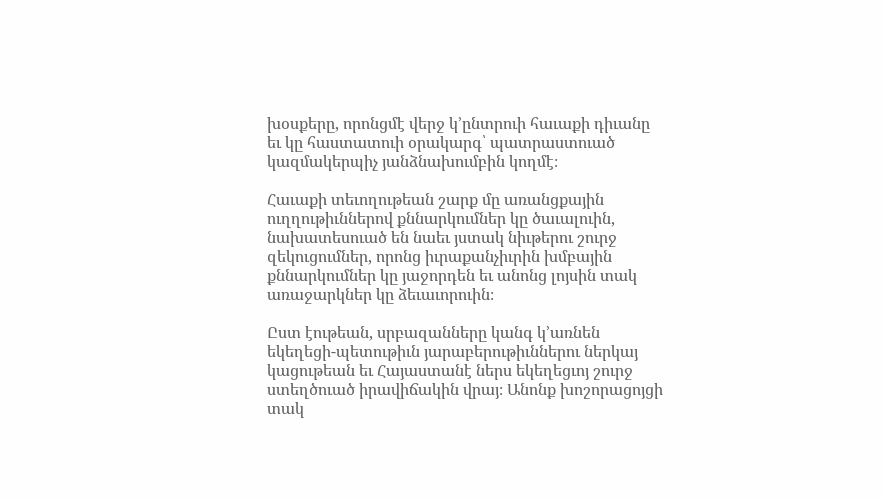խօսքերը, որոնցմէ վերջ կ՚ընտրուի հաւաքի դիւանը եւ կը հաստատուի օրակարգ՝ պատրաստուած կազմակերպիչ յանձնախումբին կողմէ։

Հաւաքի տեւողութեան շարք մը առանցքային ուղղութիւններով քննարկումներ կը ծաւալուին, նախատեսուած են նաեւ յստակ նիւթերու շուրջ զեկուցումներ, որոնց իւրաքանչիւրին խմբային քննարկումներ կը յաջորդեն եւ անոնց լոյսին տակ առաջարկներ կը ձեւաւորուին։

Ըստ էութեան, սրբազանները կանգ կ՚առնեն եկեղեցի-պետութիւն յարաբերութիւններու ներկայ կացութեան եւ Հայաստանէ ներս եկեղեցւոյ շուրջ ստեղծուած իրավիճակին վրայ։ Անոնք խոշորացոյցի տակ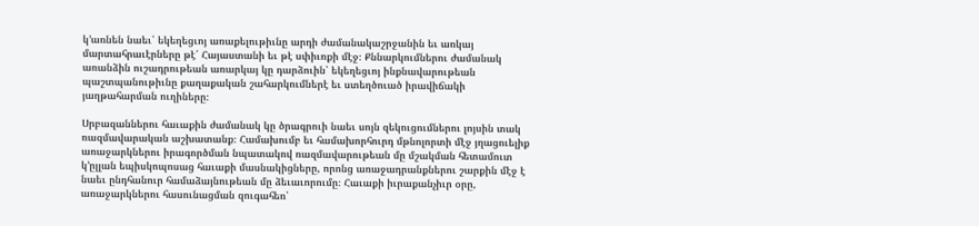կ՚առնեն նաեւ՝ եկեղեցւոյ առաքելութիւնը արդի ժամանակաշրջանին եւ առկայ մարտահրաւէրները թէ՛ Հայաստանի եւ թէ սփիւռքի մէջ։ Քննարկումներու ժամանակ առանձին ուշադրութեան առարկայ կը դարձուին՝ եկեղեցւոյ ինքնավարութեան պաշտպանութիւնը քաղաքական շահարկումներէ եւ ստեղծուած իրավիճակի յաղթահարման ուղիները։

Սրբազաններու հաւաքին ժամանակ կը ծրագրուի նաեւ սոյն զեկուցումներու լոյսին տակ ռազմավարական աշխատանք։ Համախումբ եւ համախորհուրդ մթնոլորտի մէջ յղացուելիք առաջարկներու իրագործման նպատակով ռազմավարութեան մը մշակման հետամուտ կ՚ըլլան եպիսկոպոսաց հաւաքի մասնակիցները, որոնց առաջադրանքներու շարքին մէջ է նաեւ ընդհանուր համաձայնութեան մը ձեւաւորումը։ Հաւաքի իւրաքանչիւր օրը, առաջարկներու հասունացման զուգահեռ՝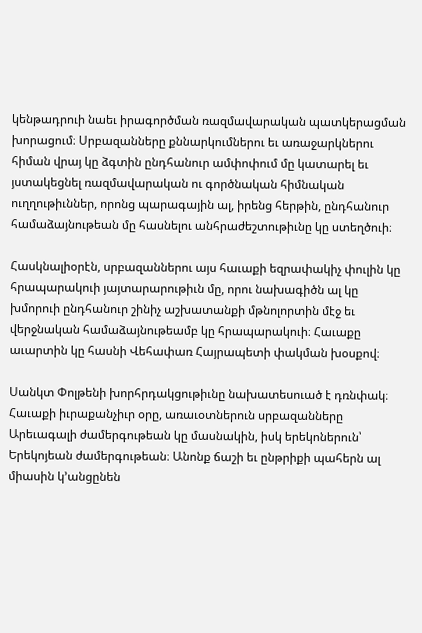կենթադրուի նաեւ իրագործման ռազմավարական պատկերացման խորացում։ Սրբազանները քննարկումներու եւ առաջարկներու հիման վրայ կը ձգտին ընդհանուր ամփոփում մը կատարել եւ յստակեցնել ռազմավարական ու գործնական հիմնական ուղղութիւններ, որոնց պարագային ալ, իրենց հերթին, ընդհանուր համաձայնութեան մը հասնելու անհրաժեշտութիւնը կը ստեղծուի։

Հասկնալիօրէն, սրբազաններու այս հաւաքի եզրափակիչ փուլին կը հրապարակուի յայտարարութիւն մը, որու նախագիծն ալ կը խմորուի ընդհանուր շինիչ աշխատանքի մթնոլորտին մէջ եւ վերջնական համաձայնութեամբ կը հրապարակուի։ Հաւաքը աւարտին կը հասնի Վեհափառ Հայրապետի փակման խօսքով։

Սանկտ Փոլթենի խորհրդակցութիւնը նախատեսուած է դռնփակ։ Հաւաքի իւրաքանչիւր օրը, առաւօտներուն սրբազանները Արեւագալի ժամերգութեան կը մասնակին, իսկ երեկոներուն՝ Երեկոյեան ժամերգութեան։ Անոնք ճաշի եւ ընթրիքի պահերն ալ միասին կ՚անցընեն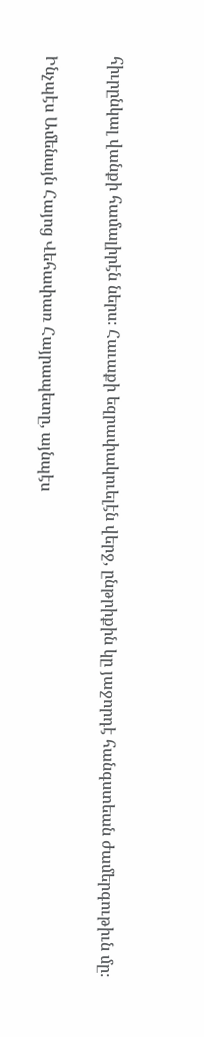հիւրընկալ վանքի համալիրէն ներս։ Հաւաքի եզրափակուելէն վերջ, ընթրիքին կը յաջորդէ հանգստեան ժամերգութիւն մը։

Ինչպէս Ամենայն Հայոց Վեհափառ Հայրապետը, այնպէս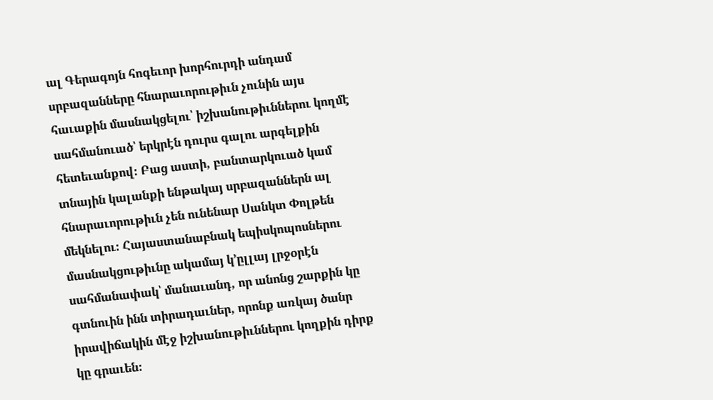ալ Գերագոյն հոգեւոր խորհուրդի անդամ սրբազանները հնարաւորութիւն չունին այս հաւաքին մասնակցելու՝ իշխանութիւններու կողմէ սահմանուած՝ երկրէն դուրս գալու արգելքին հետեւանքով։ Բաց աստի, բանտարկուած կամ տնային կալանքի ենթակայ սրբազաններն ալ հնարաւորութիւն չեն ունենար Սանկտ Փոլթեն մեկնելու։ Հայաստանաբնակ եպիսկոպոսներու մասնակցութիւնը ակամայ կ՚ըլլայ լրջօրէն սահմանափակ՝ մանաւանդ, որ անոնց շարքին կը գտնուին ինն տիրադաւներ, որոնք առկայ ծանր իրավիճակին մէջ իշխանութիւններու կողքին դիրք կը գրաւեն։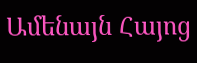Ամենայն Հայոց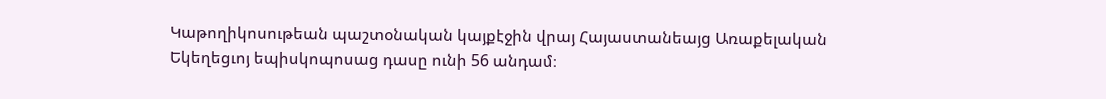Կաթողիկոսութեան պաշտօնական կայքէջին վրայ Հայաստանեայց Առաքելական Եկեղեցւոյ եպիսկոպոսաց դասը ունի 56 անդամ։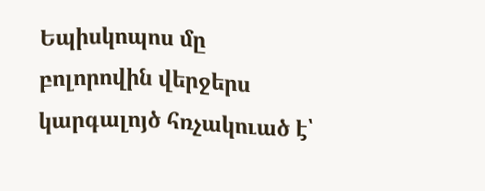Եպիսկոպոս մը բոլորովին վերջերս կարգալոյծ հռչակուած է՝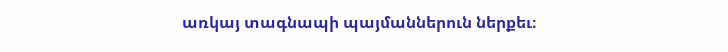առկայ տագնապի պայմաններուն ներքեւ։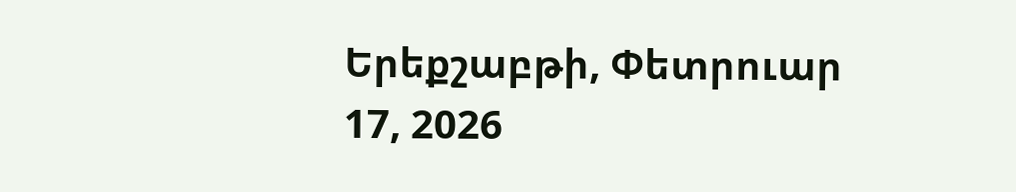Երեքշաբթի, Փետրուար 17, 2026